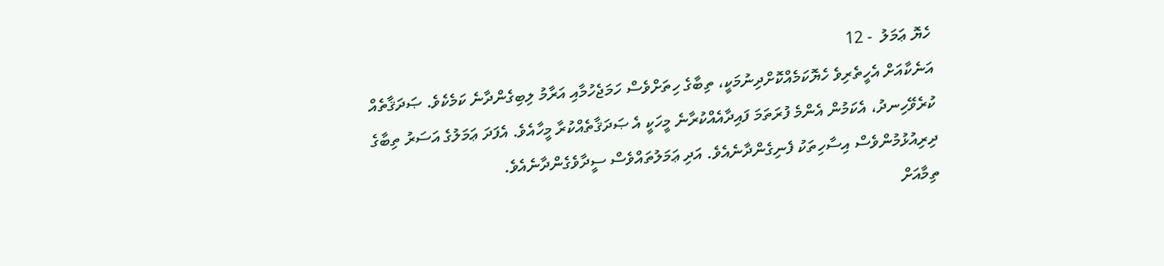ހެޔޮ ޢަމަލު  - 12
އަނެކާއަށް އެހީތެރިވެ ހެޔޮކަމެއްކޮށްދިނުމަކީ، ތިބާގެ ހިތަށްވެސް ހަމަޖެހުމާއި އަރާމު ލިބިގެންދާނެ ކަމެކެވެ. ޞަދަޤާތެއް ކުރެވޭހިނދު، އެކަމުން އެންމެ ފުރަތަމަ ފައިދާއެއްކުރާނެ މީހަކީ އެ ޞަދަޤާތެއްކުރާ މީހާއެވެ. އެފަދަ ޢަމަލުގެ އަސަރު ތިބާގެ ދިރިއުޅުމުންވެސް އިސާހިތަކު ފެނިގެންދާނެއެވެ. އަދި ޢަމަލުތައްވެސް ސީދާވެގެންދާނެއެވެ.
ތިމާއަށް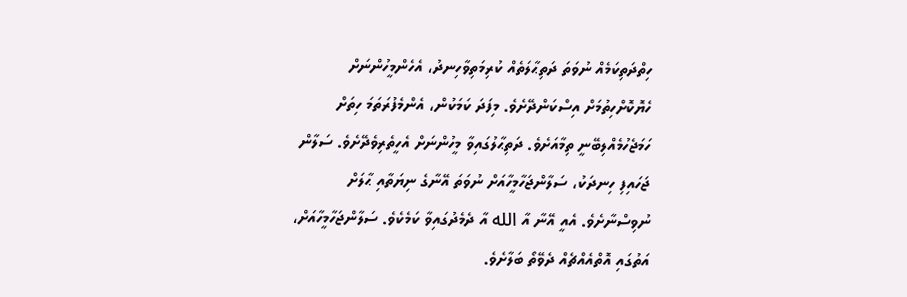ހިތްދަތިކަމެއް ނުވަތަ ދަތިޙާލަތެއް ކުރިމަތިވާހިނދު، އެހެންމީހުންނަށް ހެޔޮކޮށްހިތުމަށް އިސްކަންދޭށެވެ. މިފަދަ ކަމަކުން، އެންމެފުރަތަމަ ހިތަށް ހަމަޖެހުމެއްލިބޭނީ ތިމާއަށެވެ. ދަތިޙާލުގައިވާ މީހުންނަށް އެހީތެރިވެދޭށެވެ. ސަލާން ޖަހައިފި ހިނދަކު، ސަލާންޖަހާމީހާއަށް ނުވަތަ އޭނާގެ ނިޔަތާއި ޙާލަށް ނުވިސްނާށެވެ. އެއީ އޭނާ އާ الله އާ ދެމެދުގައިވާ ކަމެކެވެ. ސަލާންޖަހާމީހާއަށް، އަތުގައި އޮތްއެއްޗެއް ދެވޭތޯ ބަލާށެވެ.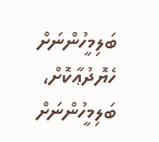ބަލިމީހުންނަށް ހެޔޮދުޢާކޮށް، ބަލިމީހުންނަށް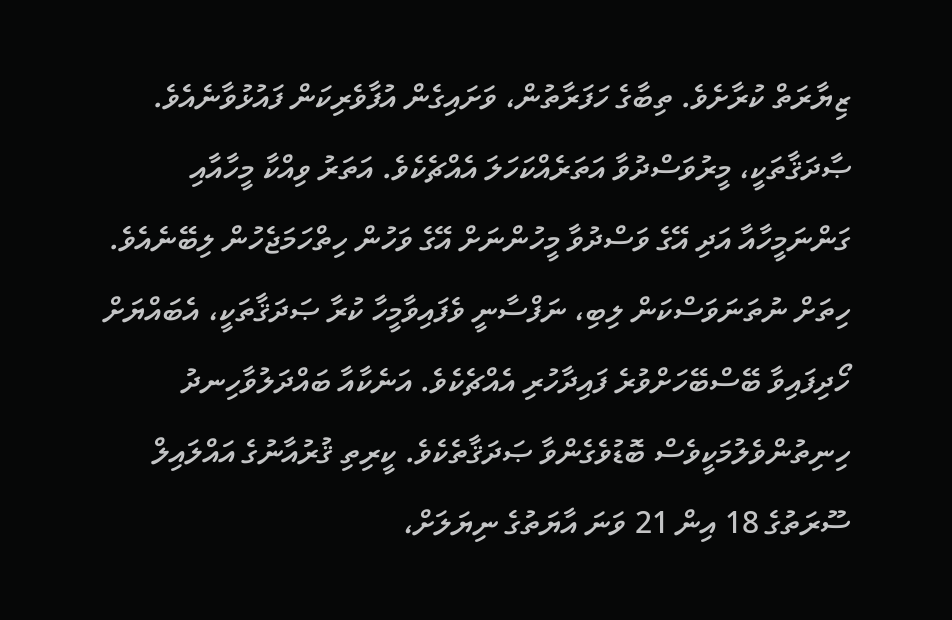ޒިޔާރަތް ކުރާށެވެ. ތިބާގެ ހަފަރާތުން، ވަށައިގެން އުފާވެރިކަން ފައުޅުވާނެއެވެ. ޞާދަޤާތަކީ، މީރުވަސްދުވާ އަތަރެއްކަހަލަ އެއްޗެކެވެ. އަތަރު ވިއްކާ މީހާއާއި ގަންނަމީހާއާ އަދި އޭގެ ވަސްދުވާ މީހުންނަށް އޭގެ ވަހުން ހިތްހަމަޖެހުން ލިބޭނެއެވެ. ހިތަށް ނުތަނަވަސްކަން ލިބި، ނަފްސާނީ ވެފައިވާމީހާ ކުރާ ޞަދަޤާތަކީ، އެބައްޔަށް ހޯދިފައިވާ ބޭސްބޭހަށްވުރެ ފައިދާހުރި އެއްޗެކެވެ. އަނެކާއާ ބައްދަލުވާހިނދު ހިނިތުންވެލުމަކީވެސް ބޮޑުވެގެންވާ ޞަދަޤާތެކެވެ. ކީރިތި ޤުރުއާނުގެ އައްލައިލް ސޫރަތުގެ 18 އިން 21 ވަނަ އާޔަތުގެ ނިޔަލަށް،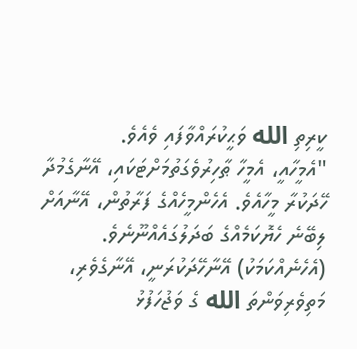ކީރިތި الله ވަޙީކުރައްވާފައި ވެއެވެ.
"އެމީހާއީ، އެމީހާ ޠާހިރުވެގަތުމަށްޓަކައި، އޭނާގެމުދާ ހޭދަކުރާ މީހާއެވެ. އެހެންމީހެއްގެ ފަރާތުން، އޭނާއަށް ލިބޭނެ ހެޔޮކަމެއްގެ ބަދަލުގައެއްނޫނެވެ. (އެހެނެއްކަމަކު) އޭނާހޭދަކުރަނީ، އޭނާގެވެރި، މަތިވެރިވަންތަ الله ގެ ވަޖުހަފުޅު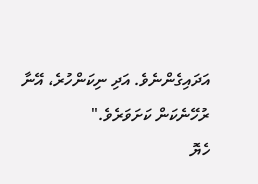އަދައިގެންނެވެ. އަދި ނިކަންހުރެ، އޭނާ ރުހޭނެކަން ކަށަވަރެވެ."
ހެޔޮ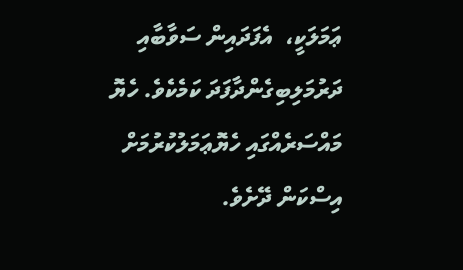ޢަމަލަކީ،  އެފަދައިން ސަވާބާއި ދަރުމަލިބިގެންދާފަދަ ކަމެކެވެ. ހެޔޮ މައްސަރެއްގައި ހެޔޮޢަމަލުކުރުމަށް އިސްކަން ދޭށެވެ.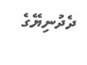ދެދުނިޔޭގެ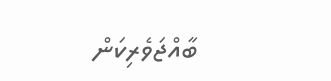ބާއްޖަވެރިކަން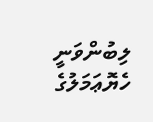ލިބުންވަނީ  ހެޔޮޢަމަލުގެ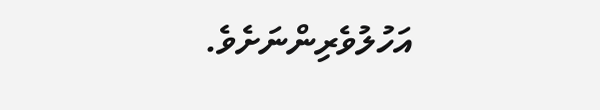އަހުލުވެރިންނަށެވެ.